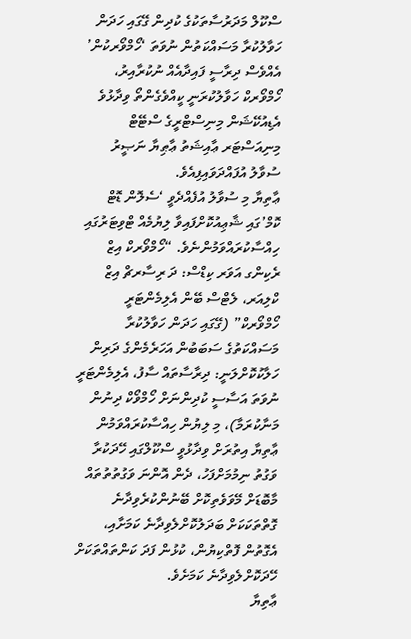ސްކޫލް މަދަރުސާތަކުގެ ކުދިން ގޭގައި ހަދަން ހަވާލުކުރާ މަސައްކަތުން ނުވަތަ ‘ހޯމްވޯރކުން’ އެއްވެސް ދިރާސީ ފައިދާއެއް ނުކުރާއިރު، ހޯމްވޯރކް ހަވާލުކުރަނީ ކީއްވެގެންތޯ ވިދާޅުވެ އެޑިއުކޭޝަން މިނިސްޓްރީގެ ސްޓޭޓް މިނިއަސްޓަރ ޢާއިޝަތު ޢާޠިޔާ ނަޞީރު ސުވާލު އުފައްދަވައިފިއެވެ.
ޢާތިޔާ މި ސުވާލު އުފެއްދެވީ ‘ސެލޮން ޑޮޓް ކޮމް’ގައި ޝާޢިއުކޮށްފައިވާ ލިޔުމެއް ޓްވިޓަރުގައި ހިއްސާކުރައްވަމުންނެވެ. “ހޯމްވޯރކް އިޒް ރެކިންގ އަވަރ ކިޑްސް: ދަ ރިސާރޗް އިޒް ކްލިއަރ، ލެޓްސް ބޭން އެލިމެންޓަރީ ހޯމްވޯރކް” (ގޭގައި ހަދަން ހަވާލުކުރާ މަސައްކަތުގެ ސަބަބުން އަހަރެމެންގެ ދަރިން ހަލާކުކޮށްލަނީ: ދިރާސާތައް ސާފު، އެލިމެންޓަރީ ނުވަތަ އަސާސީ ކުދިންނަށް ހޯމްވޯކް ދިނުން މަނާކުރަމާ)، މި ލިޔުން ހިއްސާކުރައްވަމުން ޢާތިޔާ އިތުރަށް ވިދާޅުވީ ސްކޫލްގައި ހޭދަކުރާ ވަގުތު ނިމުމަށްފަހު، ދެން އޮންނަ ވަގުތުތުތައް މާބޮޑަށް މޭވަވެތިކޮށް ބޭނުންކުރެވިދާނެ ގޮތްތަކަކަށް ބަދަލުކޮށްލެވިދާނެ ކަމަށާއި، އެގޮތުން ފޮތްކިޔުން، ކުޅުން ފަދަ ކަންތައްތަކަށް ހޭދަކޮށްލެވިދާނެ ކަމަށެވެ.
ޢާތިޔާ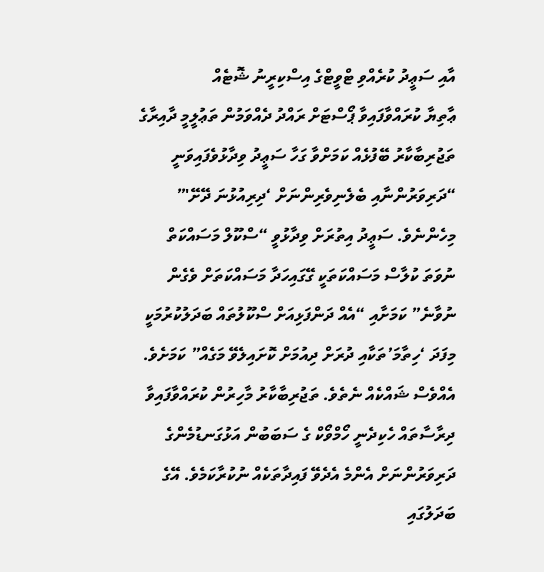އާއި ސަޢީދު ކުރެއްވި ޓްވީޓްގެ އިސްކިރީނު ޝޮޓެއް
ޢާތިޔާ ކުރައްވާފައިވާ ޕޯސްޓަށް ރައްދު ދެއްވަމުން ތަޢުލީމީ ދާއިރާގެ ތަޖުރިބާކާރު ބޭފުޅެއް ކަމަށްވާ ގަހާ ސަޢީދު ވިދާޅުވެފައިވަނީ “ދަރިވަރުންނާއި ބެލެނިވެރިންނަށް ‘ދިރިއުޅުނަ ދޭށޭ'” މިހެންނެވެ. ސަޢީދު އިތުރަށް ވިދާޅުވީ “ސްކޫލް މަސައްކަތް ނުވަތަ ކުލާސް މަސައްކަތަކީ ގޭގައިހަދާ މަސައްކަތަށް ވެގެން ނުވާނެ” ކަމަށާއި “އެއް ދަންފަޅިއަށް ސްކޫލުތައް ބަދަލުކުރުމަކީ މިފަދަ ‘ހިތާމަ’ތަކާއި ދުރަށް ދިއުމަށް ކޮށައިލެވޭ މަގެއް” ކަމަށެވެ.
އެއްވެސް ޝައްކެއް ނެތެވެ. ތަޖުރިބާކާރު މާހިރުން ކުރައްވާފައިވާ ދިރާސާތައް ހެކިދެނީ ހޯމްވޯކް ގެ ސަބަބުން އަޅުގަނޑުމެންގެ ދަރިވަރުންނަށް އެންމެ އެދެވޭ ފައިދާތަކެއް ނުކުރާކަމެވެ. އޭގެ ބަދަލުގައި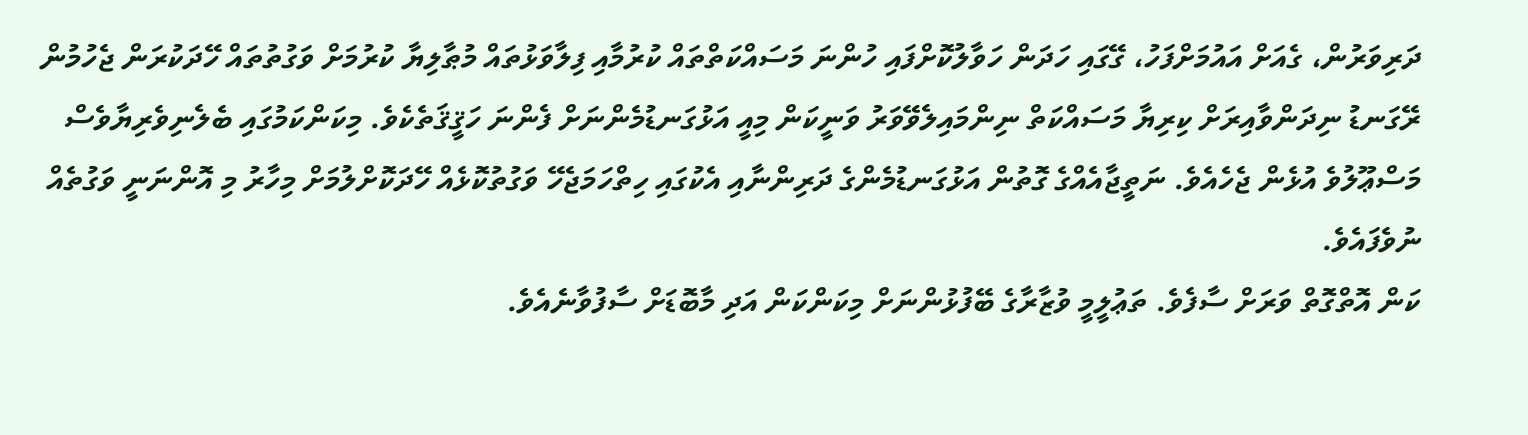ދަރިވަރުން، ގެއަށް އައުމަށްފަހު، ގޭގައި ހަދަން ހަވާލުކޮށްފައި ހުންނަ މަސައްކަތްތައް ކުރުމާއި ފިލާވަޅުތައް މުޠާލިޔާ ކުރުމަށް ވަގުތުތައް ހޭދަކުރަން ޖެހުމުން ރޭގަނޑު ނިދަންވާއިރަށް ކިރިޔާ މަސައްކަތް ނިންމައިލެވޭވަރު ވަނީކަން މިއީ އަޅުގަނޑުމެންނަށް ފެންނަ ހަޤީޤަތެކެވެ. މިކަންކަމުގައި ބެލެނިވެރިޔާވެސް މަސްޢޫލުވެ އުޅެން ޖެހެއެވެ. ނަތީޖާއެއްގެ ގޮތުން އަޅުގަނޑުމެންގެ ދަރިންނާއި އެކުގައި ހިތްހަމަޖެހޭ ވަގުތުކޮޅެއް ހޭދަކޮށްލުމަށް މިހާރު މި އޮންނަނީ ވަގުތެއް ނުވެފައެވެ.
ކަން އޮތްގޮތް ވަރަށް ސާފެވެ. ތަޢުލީމީ ވުޒާރާގެ ބޭފުޅުންނަށް މިކަންކަން އަދި މާބޮޑަށް ސާފުވާނެއެވެ.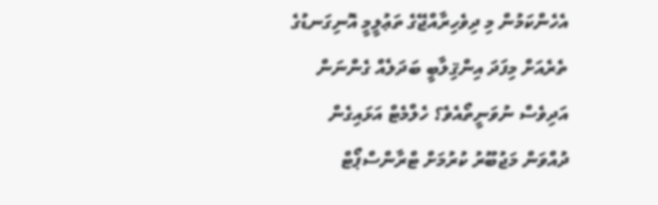އެހެންކަމުން މި ދިވެހިރާއްޖޭގެ ތަޢުލީމީ އޮނިގަނޑުގެ ތެރެއަށް މިފަދަ އިންޤިލާބީ ބަދަލެއް ގެންނަން އަދިވެސް ނުވަނީތޯއެވެ؟ ހެލްމެޓް އަޅައިގެން ދުއްވަން މަޖުބޫރު ކުރުމަށް ޓްރާންސްޕޯޓް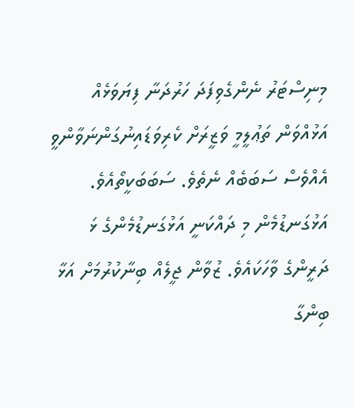މިނިސްޓަރު ނެންގެވިފަދަ ހަރުދަނާ ފިޔަވަޅެއް އަޅުއްވަން ތަޢުލީމީ ވަޒީރަށް ކެރިވަޑައިނުގަންނަވާންވީ އެއްވެސް ސަބަބެއް ނެތެވެ. ސަބަބަކީތޯއެވެ. އަޅުގަނޑުމެން މި ދައްކަނީ އަޅުގަނޑުމެންގެ ޅަ ދަރީންގެ ވާހަކައެވެ. ޒުވާން ޖީލެއް ބިނާކުރުމަށް އަޅާ ބިންގާ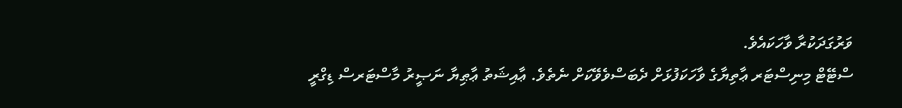ވަރުގަދަކުރާ ވާހަކައެވެ.
ސްޓޭޓް މިނިސްޓަރ ޢާތިޔާގެ ވާހަކަފުޅަށް ދެބަސްވެވޭކަށް ނެތެވެ. ޢާއިޝަތު ޢާޠިޔާ ނަޞީރު މާސްޓަރސް ޑިގްރީ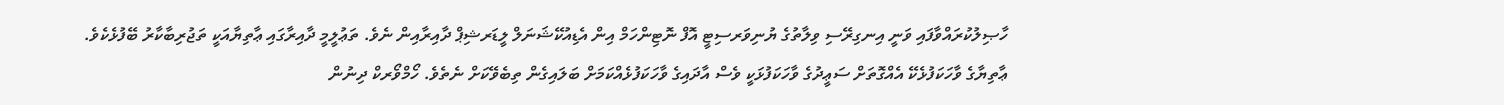ހާޞިލުކުރައްވާފައި ވަނީ އިނގިރޭސި ވިލާތުގެ ޔުނިވަރސިޓީ އޮފް ނޮޓިންހަމް އިން އެޑިއުކޭޝަނަލް ލީޑަރޝިޕް ދާއިރާއިން ނެވެ. ތަޢުލީމީ ދާއިރާގައި ޢާތިޔާއަކީ ތަޖުރިބާކާރު ބޭފުޅެކެވެ.
ޢާތިޔާގެ ވާހަކަފުޅެކޭ އެއްގޮތަށް ސަޢީދުގެ ވާހަކަފުޅަކީ ވެސް އާދައިގެ ވާހަކަފުޅެއްކަމަށް ބަލައިގެން ތިބެވޭކަށް ނެތެވެ. ހޯމްވޯރކް ދިނުން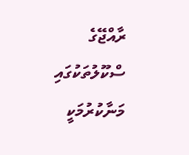ރާއްޖޭގެ ސްކޫލުތަކުގައި މަނާކުރުމަކީ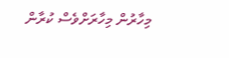މިހާރުން މިހާރަށްވެސް ކުރާން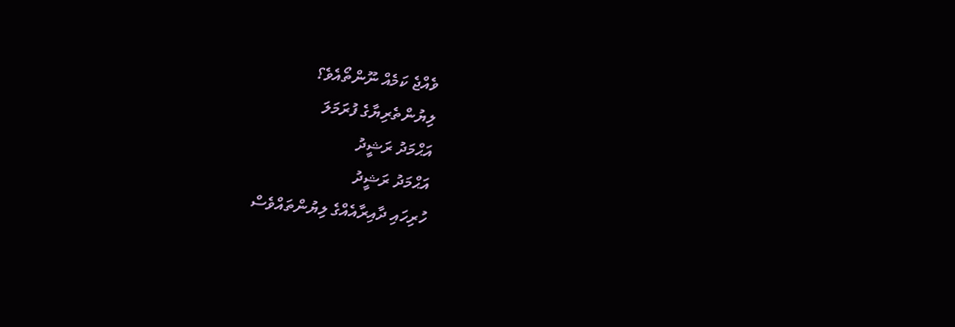ވެއްޖެ ކަމެއް ނޫންތޯއެވެ؟
ލިޔުންތެރިޔާގެ ފުރަމަލަ
އަޙްމަދު ރަޝީދު
އަޙްމަދު ރަޝީދު
ހުރިހައި ދާއިރާއެއްގެ ލިޔުންތައްވެސް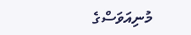މުނިއަވަސްގެ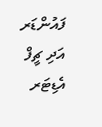ފައުންޑަރ އަދި ޗީފް އެޑިޓަރ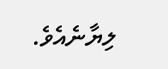ލިޔާނެއެވެ.